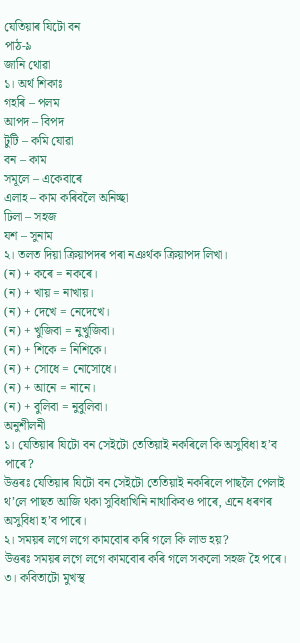যেতিয়াৰ যিটো বন
পাঠ-৯
জানি থোৱা
১। অৰ্থ শিকাঃ
গহৰি – পলম
আপদ – বিপদ
টুটি – কমি যোৱা
বন – কাম
সমূলে – একেবাৰে
এলাহ – কাম কৰিবলৈ অনিচ্ছা
ঢিলা – সহজ
যশ – সুনাম
২। তলত দিয়া ক্ৰিয়াপদৰ পৰা নঞৰ্থক ক্ৰিয়াপদ লিখা।
(ন) + কৰে = নকৰে।
(ন) + খায় = নাখায়।
(ন) + দেখে = নেদেখে।
(ন) + খুজিবা = নুখুজিবা।
(ন) + শিকে = নিশিকে।
(ন) + সোধে = নোসোধে।
(ন) + আনে = নানে।
(ন) + বুলিবা = নুবুলিবা।
অনুশীলনী
১। যেতিয়াৰ যিটো বন সেইটো তেতিয়াই নকৰিলে কি অসুবিধা হ’ব পাৰে?
উত্তৰঃ যেতিয়াৰ যিটো বন সেইটো তেতিয়াই নকৰিলে পাছলৈ পেলাই থ’লে পাছত আজি থকা সুবিধাখিনি নাথাকিবও পাৰে, এনে ধৰণৰ অসুবিধা হ’ব পাৰে।
২। সময়ৰ লগে লগে কামবোৰ কৰি গলে কি লাভ হয়?
উত্তৰঃ সময়ৰ লগে লগে কামবোৰ কৰি গলে সকলো সহজ হৈ পৰে।
৩। কবিতাটো মুখস্থ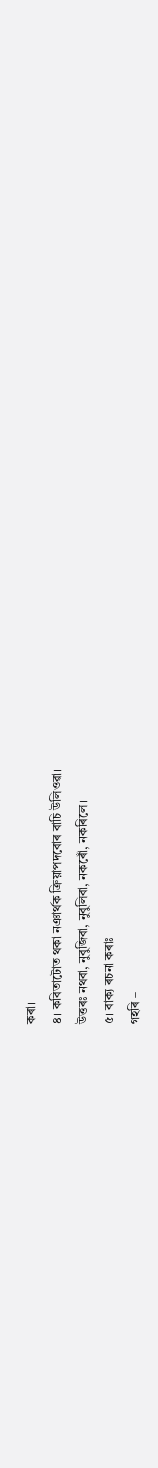কৰা।
৪। কবিতাটোত থকা নঞাৰ্থক ক্ৰিয়াপদবোৰ বাচি উলিওৱা।
উত্তৰঃ নথবা, নুবুজিবা, নুবুলিবা, নকৰোঁ, নকৰিলে।
৫। বাক্য ৰচনা কৰাঃ
গহৰি –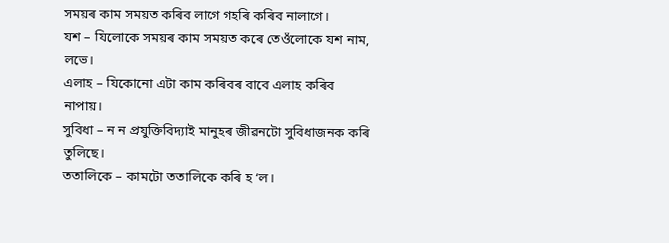সময়ৰ কাম সময়ত কৰিব লাগে গহৰি কৰিব নালাগে।
যশ – যিলোকে সময়ৰ কাম সময়ত কৰে তেওঁলোকে যশ নাম, লভে।
এলাহ – যিকোনো এটা কাম কৰিবৰ বাবে এলাহ কৰিব নাপায়।
সুবিধা – ন ন প্ৰযুক্তিবিদ্যাই মানুহৰ জীৱনটো সুবিধাজনক কৰি তুলিছে।
ততালিকে – কামটো ততালিকে কৰি হ ‘ল।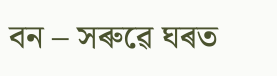বন – সৰুৱে ঘৰত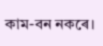কাম-বন নকৰে।